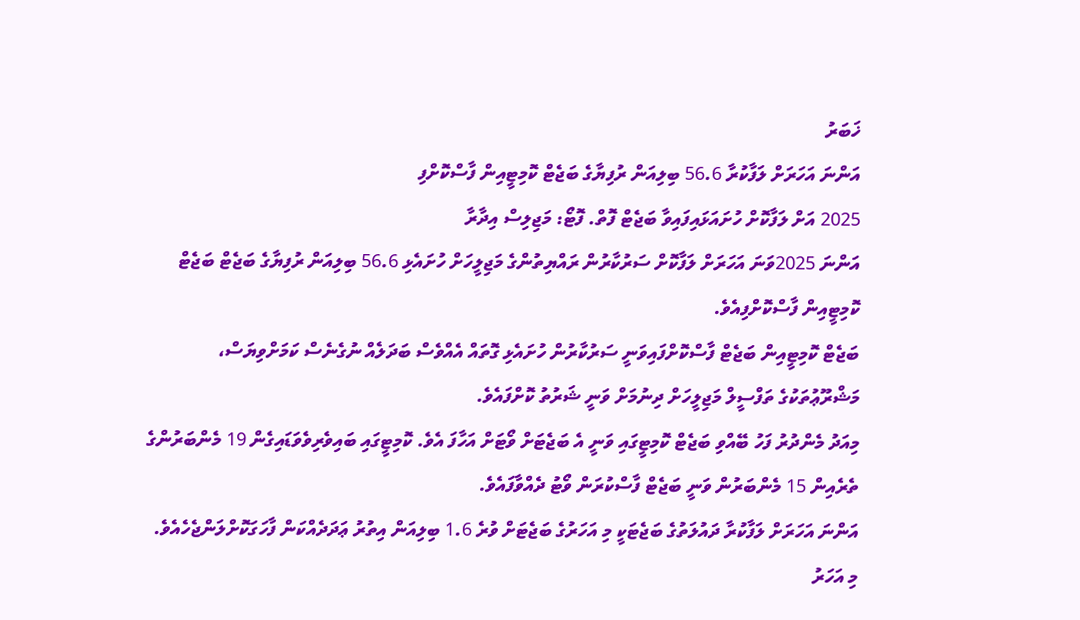ޚަބަރު
އަންނަ އަހަރަށް ލަފާކުރާ 56.6 ބިލިއަން ރުފިޔާގެ ބަޖެޓް ކޮމިޓީއިން ފާސްކޮށްފި
2025 އަށް ލަފާކޮށް ހުށައަޅައިފައިވާ ބަޖެޓް ފޮތް. ފޮޓޯ: މަޖިލިސް އިދާރާ
އަންނަ 2025ވަނަ އަހަރަށް ލަފާކޮށް ސަރުކާރުން ރައްޔިތުންގެ މަޖިލީހަށް ހުށައެޅި 56.6 ބިލިއަން ރުފިޔާގެ ބަޖެޓް ބަޖެޓް ކޮމިޓީއިން ފާސްކޮށްފިއެވެ.
ބަޖެޓް ކޮމިޓީއިން ބަޖެޓް ފާސްކޮށްފައިވަނީ ސަރުކާރުން ހުށައެޅި ގޮތައް އެއްވެސް ބަދަލެއް ނުގެނެސް ކަމަށްވިޔަސް، މަޝްރޫޢުތަކުގެ ތަފްސީލް މަޖިލީހަށް ދިނުމަށް ވަނީ ޝަރުތު ކޮށްފައެވެ.
މިއަދު މެންދުރު ފަހު ބޭއްވި ބަޖެޓް ކޮމިޓީގައި ވަނީ އެ ބަޖެޓަށް ވޯޓަށް އަހާފަ އެވެ. ކޮމިޓީގައި ބައިވެރިވެވަޑައިގެން 19 މެންބަރުންގެ ތެރެއިން 15 މެންބަރުން ވަނީ ބަޖެޓް ފާސްކުރަން ވޯޓު ދެއްވާފައެވެ.
އަންނަ އަހަރަށް ލަފާކުރާ ދައުލަތުގެ ބަޖެޓަކީ މި އަހަރުގެ ބަޖެޓަށް ވުރެ 1.6 ބިލިއަން އިތުރު ޢަދަދެއްކަން ފާހަގަކޮށްލަންޖެހެއެވެ. މި އަހަރު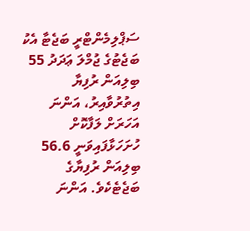ސަޕްލިމެންޓްރީ ބަޖެޓާ އެކު ބަޖެޓުގެ ޖުމްލަ ޢަދަދު 55 ބިލިއަން ރުފިޔާ އިތުރުވާއިރު، އަންނަ އަހަރަށް ލަފާކޮށް ހުށަހަޅާފައިވަނީ 56.6 ބިލިއަން ރުފިޔާގެ ބަޖެޓެކެވެ. އަންނަ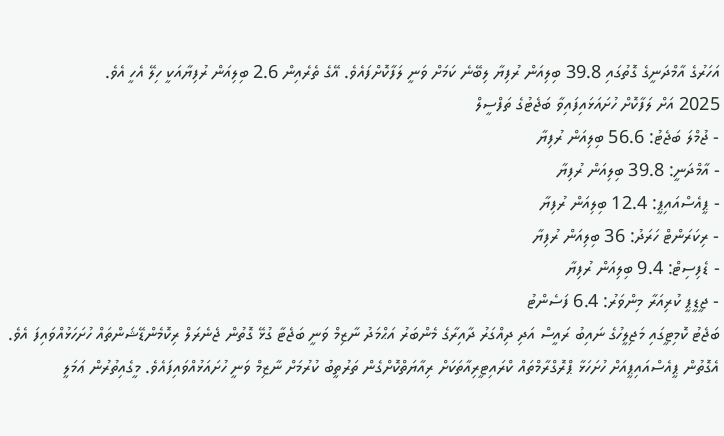އަހަރުގެ އާމްދަނީގެ ގޮތުގައި 39.8 ބިލިއަން ރުފިޔާ ލިބޭނެ ކަމަށް ވަނީ ލަފާކޮށްފައެވެ. އޭގެ ތެރެއިން 2.6 ބިލިއަން ރުފިޔާއަކީ ހިލޭ އެހީ އެވެ.
2025 އަށް ލަފާކޮށް ހުށައަޅައިފައިވާ ބަޖެޓުގެ ތަފްސީލް
- ޖުމްލަ ބަޖެޓު: 56.6 ބިލިއަން ރުފިޔާ
- އާމްދަނީ: 39.8 ބިލިއަން ރުފިޔާ
- ޕީއެސްއައިޕީ: 12.4 ބިލިއަން ރުފިޔާ
- ރިކަރަންޓް ހަރަދު: 36 ބިލިއަން ރުފިޔާ
- ޑެފިސިޓް: 9.4 ބިލިއަން ރުފިޔާ
- ޖީޑީޕީ ކުރިއަރާ މިންވަރު: 6.4 ފަސެންޓު
ބަޖެޓު ކޮމިޓީގައި މަޖިލީހުގެ ނައިބު ރައީސް އަދި ދިއްގަރު ދާއިރާގެ މެންބަރު އަޙްމަދު ނާޒިމް ވަނީ ބަޖެޓާ ގުޅޭ ގޮތުން ޖެނެރަލް ރިކޮމެންޑޭޝަންތައް ހުށަހަޅުއްވައިފަ އެވެ.
އެގޮތުން ޕީއެސްއައިޕީއަށް ހުށަހަޅާ ޕްރޮގްރާމްތައް ކްރައިޓީރިއާތަކަށް ރިއާޔަތްކޮށްގެން ތަރުތީބު ކުރުމަށް ނާޒިމް ވަނީ ހުށައަޅުއްވައިފައެވެ. މީގެއިތުރުން ޢަމަލީ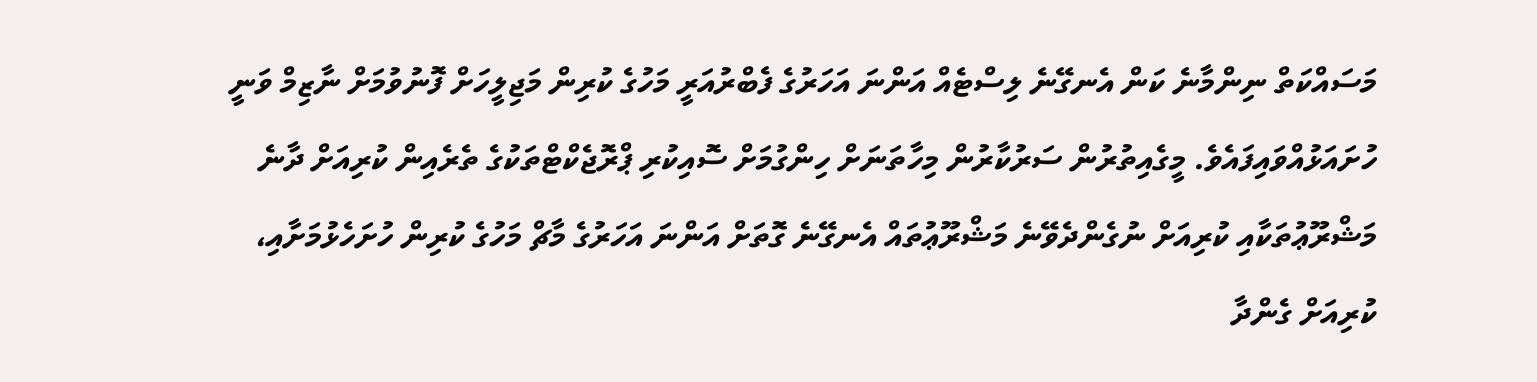މަސައްކަތް ނިންމާނެ ކަން އެނގޭނެ ލިސްޓެއް އަންނަ އަހަރުގެ ފެބްރުއަރީ މަހުގެ ކުރިން މަޖިލީހަށް ފޮނުވުމަށް ނާޒިމް ވަނީ ހުށައަޅުއްވައިފައެވެ. މީގެއިތުރުން ސަރުކާރުން މިހާތަނަށް ހިންގުމަށް ސޮއިކުރި ޕްރޮޖެކްޓްތަކުގެ ތެރެއިން ކުރިއަށް ދާނެ މަޝްރޫޢުތަކާއި ކުރިއަށް ނުގެންދެވޭނެ މަޝްރޫޢުތައް އެނގޭނެ ގޮތަށް އަންނަ އަހަރުގެ މާޗް މަހުގެ ކުރިން ހުށަހެޅުމަށާއި، ކުރިއަށް ގެންދާ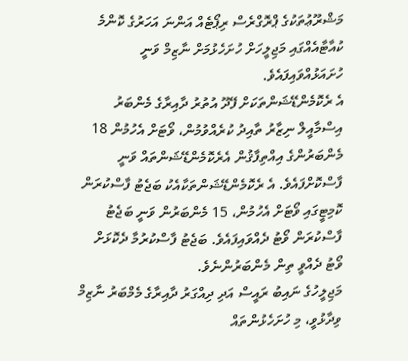މަޝްރޫޢުތަކުގެ ޕްރޮގްރެސް ރިޕޯޓެއް އަންނަ އަހަރުގެ ކޮންމެ ކުއާޓާއެއްގައި މަޖިލީހަށް ހުށަހެޅުމަށް ނާޒިމް ވަނީ ހުށައަޅުއްވައިފައެވެ.
އެ ރެކޮމެންޑޭޝަންތަކަށް ފޭދޫ އުތުރު ދާއިރާގެ މެންބަރު އިސްމާއީލް ނިޒާރު ތާއިދު ކުރެއްވުމުން، ވޯޓަށް އެހުމުން 18 މެންބަރުންގެ އިއްތިފާޤުން އެރެކޮމެންޑޭޝަންތައް ވަނީ ފާސްކޮށްފައެވެ. އެ ރެކޮމެންޑޭޝަންތަކާއެކު ބަޖެޓު ފާސްކުރަން ކޮމިޓީގައި ވޯޓަށް އެހުމުން، 15 މެންބަރުން ވަނީ ބަޖެޓު ފާސްކުރަން ވޯޓު ދެއްވައިފައެވެ. ބަޖެޓު ފާސްކުރުމާ ދެކޮޅަށް ވޯޓު ދެއްވީ ތިން މެންބަރުންނެވެ.
މަޖިލީހުގެ ނައިބު ރައީސް އަދި ދިއްގަރު ދާއިރާގެ މެމްބަރު ނާޒިމް ވިދާޅުވީ، މި ހުށަހެޅުންތައް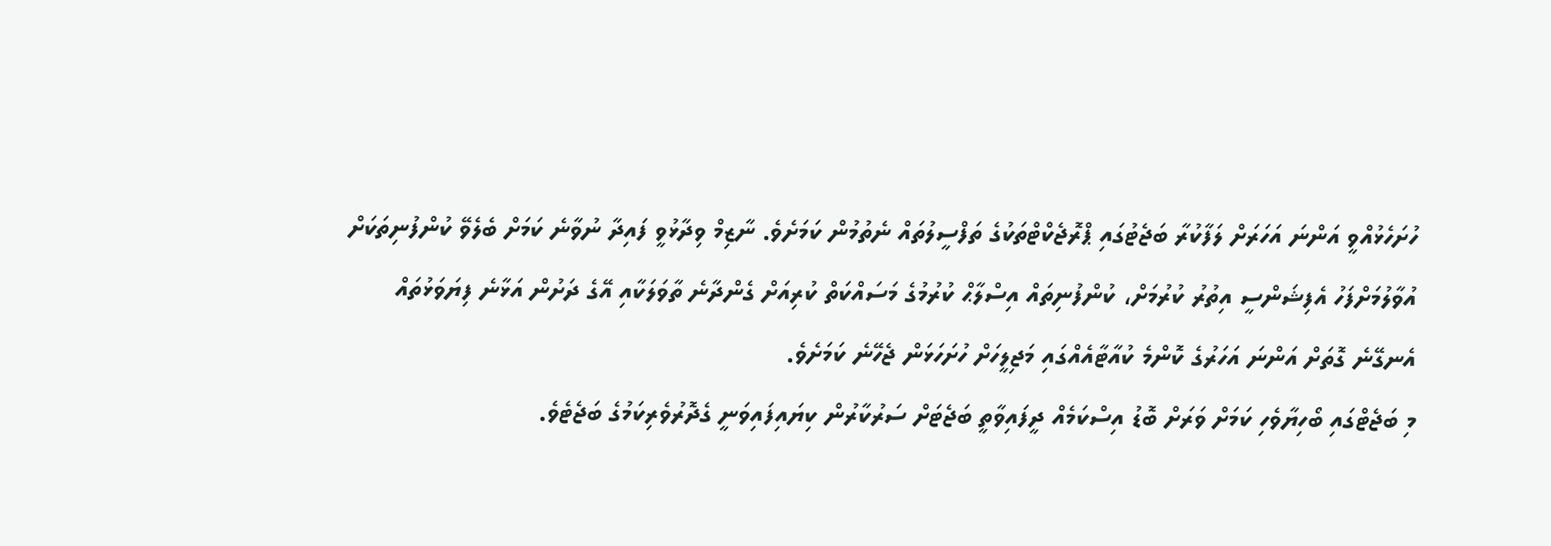ހުށަހެޅުއްވީ އަންނަ އަހަރަށް ލަފާކުރާ ބަޖެޓުގައި ޕްރޮޖެކްޓްތަކުގެ ތަފްސީލުތައް ނެތުމުން ކަމަށެވެ. ނާޒިމް ވިދާޅުވީ ފައިދާ ނުވާނެ ކަމަށް ބެލެވޭ ކުންފުނިތަކަށް އުވާލުމަށްފަހު އެފިޝަންސީ އިތުރު ކުރުމަށް، ކުންފުނިތައް އިސްލާޙް ކުރުމުގެ މަސައްކަތް ކުރިއަށް ގެންދާނެ ތާވަލަކާއި އޭގެ ދަށުން އަޅާނެ ފިޔަވަޅުތައް އެނގޭނެ ގޮތަށް އަންނަ އަހަރުގެ ކޮންމެ ކުއާޓާއެއްގައި މަޖިލީހަށް ހުށަހަޅަން ޖެހޭނެ ކަމަށެވެ.
މި ބަޖެޓްގައި ބޯހިޔާވެހި ކަމަށް ވަރަށް ބޮޑު އިސްކަމެއް ދީފައިވާތީ ބަޖެޓަށް ސަރުކާރުން ކިޔައިފައިވަނީ ގެދޮރުވެރިކަމުގެ ބަޖެޓެވެ.